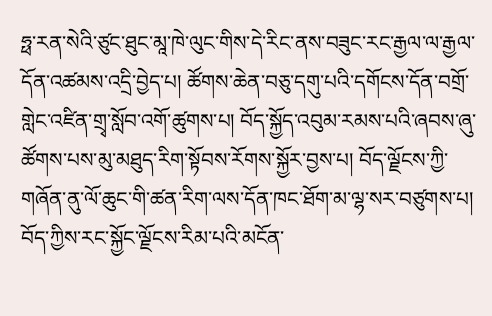ཧྥ་རན་སེའི་ཙུང་ཐུང་མཱ་ཁེ་ལུང་གིས་དེ་རིང་ནས་བཟུང་རང་རྒྱལ་ལ་རྒྱལ་དོན་འཚམས་འདྲི་བྱེད་པ། ཚོགས་ཆེན་བཅུ་དགུ་པའི་དགོངས་དོན་བགྲོ་གླེང་འཛིན་གྲྭ་སློབ་འགོ་ཚུགས་པ། བོད་སྐྱོད་འབུམ་རམས་པའི་ཞབས་ཞུ་ཚོགས་པས་མུ་མཐུད་རིག་སྟོབས་རོགས་སྐྱོར་བྱས་པ། བོད་ལྗོངས་ཀྱི་གཞོན་ནུ་ལོ་ཆུང་གི་ཚན་རིག་ལས་དོན་ཁང་ཐོག་མ་ལྷ་སར་བཙུགས་པ། བོད་ཀྱིས་རང་སྐྱོང་ལྗོངས་རིམ་པའི་མངོན་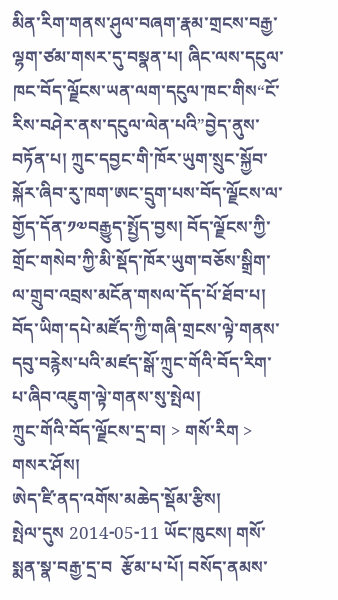མིན་རིག་གནས་ཤུལ་བཞག་རྣམ་གྲངས་བརྒྱ་ལྷག་ཙམ་གསར་དུ་བསྣན་པ། ཞིང་ལས་དངུལ་ཁང་བོད་ལྗོངས་ཡན་ལག་དངུལ་ཁང་གིས“ངོ་རིས་བཤེར་ནས་དངུལ་ལེན་པའི”བྱེད་ནུས་བཏོན་པ། ཀྲུང་དབྱང་གི་ཁོར་ཡུག་སྲུང་སྐྱོབ་སྐོར་ཞིབ་རུ་ཁག་ཨང་དྲུག་པས་བོད་ལྗོངས་ལ་གྱོད་དོན་༡༧བརྒྱུད་སྤྱོད་བྱས། བོད་ལྗོངས་ཀྱི་གྲོང་གསེབ་ཀྱི་མི་སྡོད་ཁོར་ཡུག་བཅོས་སྒྲིག་ལ་གྲུབ་འབྲས་མངོན་གསལ་དོད་པོ་ཐོབ་པ། བོད་ཡིག་དཔེ་མཛོད་ཀྱི་གཞི་གྲངས་ལྟེ་གནས་དབུ་བརྙེས་པའི་མཛད་སྒོ་ཀྲུང་གོའི་བོད་རིག་པ་ཞིབ་འཇུག་ལྟེ་གནས་སུ་སྤེལ།
ཀྲུང་གོའི་བོད་ལྗོངས་དྲ་བ། > གསོ་རིག > གསར་ཤོས།
ཨེད་ཛི་ནད་འགོས་མཆེད་སྡོམ་རྩིས།
སྤེལ་དུས 2014-05-11 ཡོང་ཁུངས། གསོ་སྨན་སྣ་བརྒྱ་དྲ་བ  རྩོམ་པ་པོ། བསོད་ནམས་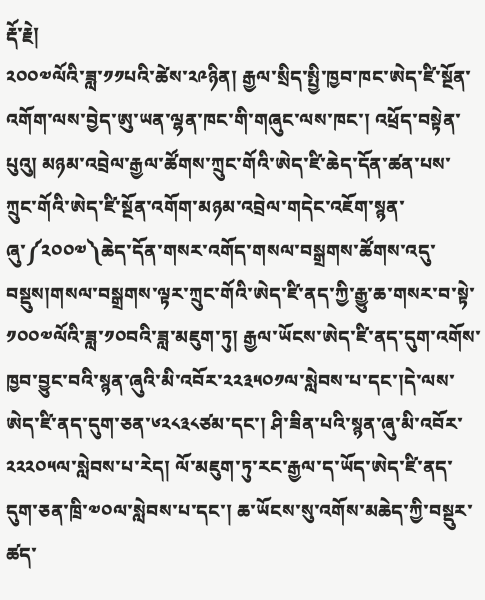རྡོ་རྗེ།
༢༠༠༧ལོའི་ཟླ་༡༡པའི་ཚེས་༢༩ཉིན། རྒྱལ་སྲིད་སྤྱི་ཁྱབ་ཁང་ཨེད་ཛི་སྔོན་འགོག་ལས་བྱེད་ཨུ་ཡན་ལྷན་ཁང་གི་གཞུང་ལས་ཁང་། འཕྲོད་བསྟེན་པུའུ། མཉམ་འབྲེལ་རྒྱལ་ཚོགས་ཀྲུང་གོའི་ཨེད་ཛི་ཆེད་དོན་ཚན་པས་ཀྲུང་གོའི་ཨེད་ཛི་སྔོན་འགོག་མཉམ་འབྲེལ་གདེང་འཇོག་སྙན་ཞུ་༼༢༠༠༧༽ཆེད་དོན་གསར་འགོད་གསལ་བསྒྲགས་ཚོགས་འདུ་བསྡུས།གསལ་བསྒྲགས་ལྟར་ཀྲུང་གོའི་ཨེད་ཛི་ནད་ཀྱི་རྒྱུ་ཆ་གསར་བ་སྟེ་༡༠༠༧ལོའི་ཟླ་༡༠བའི་ཟླ་མཇུག་ཏུ། རྒྱལ་ཡོངས་ཨེད་ཛི་ནད་དུག་འགོས་ཁྱབ་བྱུང་བའི་སྙན་ཞུའི་མི་འབོར་༢༢༣༥༠༡ལ་སླེབས་པ་དང་།དེ་ལས་ཨེད་ཛི་ནད་དུག་ཅན་༦༢༨༣༨ཙམ་དང་། ཤི་ཟིན་པའི་སྙན་ཞུ་མི་འབོར་༢༢༢༠༥ལ་སླེབས་པ་རེད། ལོ་མཇུག་ཏུ་རང་རྒྱལ་ད་ཡོད་ཨེད་ཛི་ནད་དུག་ཅན་ཁྲི་༧༠ལ་སླེབས་པ་དང་། ཆ་ཡོངས་སུ་འགོས་མཆེད་ཀྱི་བསྡུར་ཚད་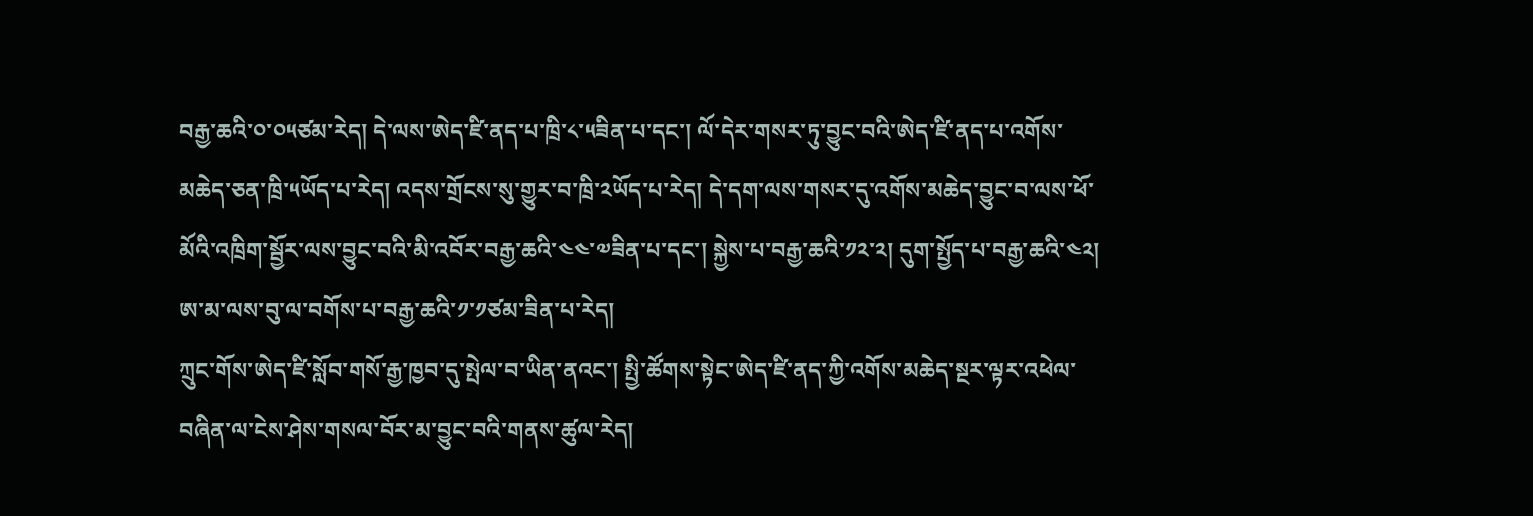བརྒྱ་ཆའི་༠་༠༥ཙམ་རེད། དེ་ལས་ཨེད་ཛི་ནད་པ་ཁྲི་༨་༥ཟིན་པ་དང་། ལོ་དེར་གསར་ཏུ་བྱུང་བའི་ཨེད་ཛི་ནད་པ་འགོས་མཆེད་ཅན་ཁྲི་༥ཡོད་པ་རེད། འདས་གྲོངས་སུ་གྱུར་བ་ཁྲི་༢ཡོད་པ་རེད། དེ་དག་ལས་གསར་དུ་འགོས་མཆེད་བྱུང་བ་ལས་ཕོ་མོའི་འཁྲིག་སྦྱོར་ལས་བྱུང་བའི་མི་འབོར་བརྒྱ་ཆའི་༤༤་༧ཟིན་པ་དང་། སྐྱེས་པ་བརྒྱ་ཆའི་༡༢་༢། དུག་སྤྱོད་པ་བརྒྱ་ཆའི་༤༢། ཨ་མ་ལས་བུ་ལ་བགོས་པ་བརྒྱ་ཆའི་༡་༡ཙམ་ཟིན་པ་རེད།
ཀྲུང་གོས་ཨེད་ཛི་སློབ་གསོ་རྒྱ་ཁྱབ་དུ་སྤེལ་བ་ཡིན་ནའང་། སྤྱི་ཚོགས་སྟེང་ཨེད་ཛི་ནད་ཀྱི་འགོས་མཆེད་སྔར་ལྟར་འཕེལ་བཞིན་ལ་ངེས་ཤེས་གསལ་བོར་མ་བྱུང་བའི་གནས་ཚུལ་རེད།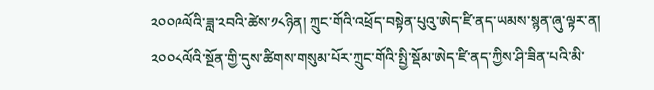༢༠༠༩ལོའི་ཟླ་༢བའི་ཚེས་༡༨ཉིན། ཀྲུང་གོའི་འཕྲོད་བསྟེན་པུའུ་ཨེད་ཛི་ནད་ཡམས་སྙན་ཞུ་ལྟར་ན། ༢༠༠༨ལོའི་སྔོན་གྱི་དུས་ཚིགས་གསུམ་པོར་ཀྲུང་གོའི་སྤྱི་སྡོམ་ཨེད་ཛི་ནད་ཀྱིས་ཤི་ཟིན་པའི་མི་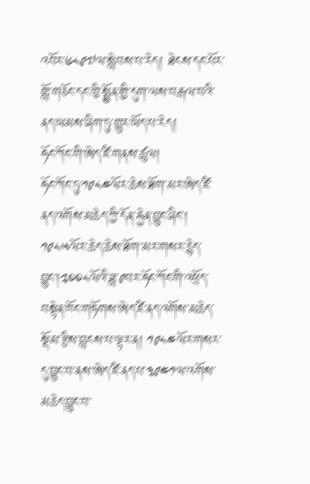འབོར་༦༨༩༧ལ་སླེབས་པ་རེད། ཐེངས་དང་པོར་གློ་གཅོང་དང་ཁྱི་སྨྱོན་གྱི་དུག་ལས་བརྒལ་བའི་ནད་ཡམས་ཞིག་ཏུ་གྱུར་ཡོད་པ་རེད།
ཧོང་ཀོང་གི་ཨེད་ཛི་གནས་ཚུལ།
ཧོང་ཀོང་ཏུ་༡༩༨༤ལོར་ཆེས་ཐོག་མར་ཨེད་ཛི་ནད་འགོས་མཆེད་ཀྱི་དོན་རྐྱེན་བྱུང་ཞིང་། ༡༩༨༥ལོར་ཆེད་ཆེས་ཐོག་མར་གསར་རྙེད་བྱུང་།༢༠༠༨ལོའི་ཟླ་༩བར་ཧོང་ཀོང་གི་འཕྲོད་བསྟེན་ཁོང་གཏོགས་ཨེད་ཛི་ནད་འགོས་མཆེད་སྡོམ་རྩིས་བླངས་པ་ལྟར་ན། ༡༩༨༤ལོར་གསར་དུ་བྱུང་བ་ནས་ཨེད་ཛི་ནད་པ་༣༩༤༡ལ་འགོས་མཆེད་བྱུང་བ་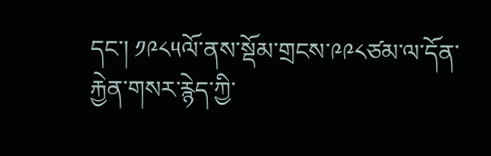དང་། ༡༩༨༥ལོ་ནས་སྡོམ་གྲངས་༩༩༨ཙམ་ལ་དོན་རྐྱེན་གསར་རྙེད་ཀྱི་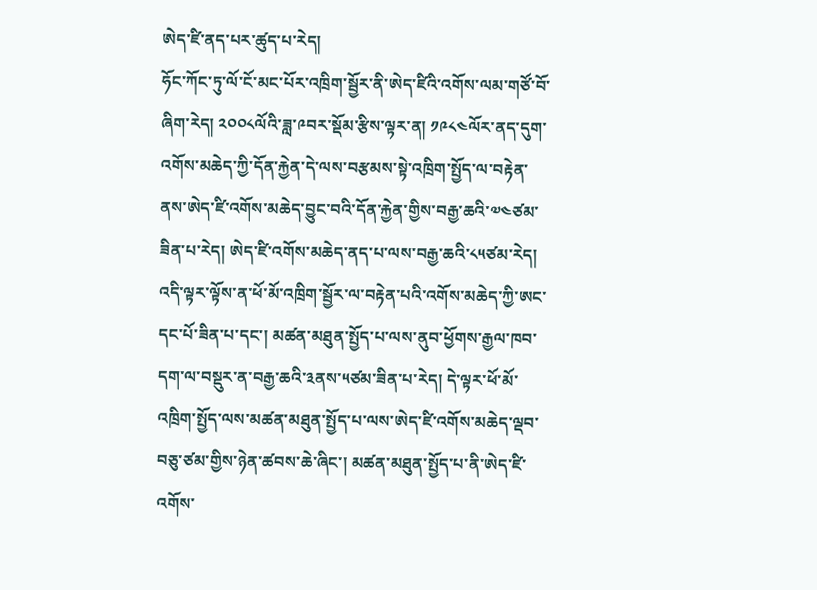ཨེད་ཛི་ནད་པར་ཚུད་པ་རེད།
ཧོང་ཀོང་ཏུ་ལོ་ངོ་མང་པོར་འཁྲིག་སྦྱོར་ནི་ཨེད་ཛིའི་འགོས་ལམ་གཙོ་བོ་ཞིག་རེད། ༢༠༠༨ལོའི་ཟླ་༩བར་སྡོམ་རྩིས་ལྟར་ན། ༡༩༨༤ལོར་ནད་དུག་འགོས་མཆེད་ཀྱི་དོན་རྐྱེན་དེ་ལས་བརྩམས་སྟེ་འཁྲིག་སྤྱོད་ལ་བརྟེན་ནས་ཨེད་ཛི་འགོས་མཆེད་བྱུང་བའི་དོན་རྐྱེན་གྱིས་བརྒྱ་ཆའི་༧༤ཙམ་ཟིན་པ་རེད། ཨེད་ཛི་འགོས་མཆེད་ནད་པ་ལས་བརྒྱ་ཆའི་༨༥ཙམ་རེད། འདི་ལྟར་ལྟོས་ན་ཕོ་མོ་འཁྲིག་སྦྱོར་ལ་བརྟེན་པའི་འགོས་མཆེད་ཀྱི་ཨང་དང་པོ་ཟིན་པ་དང་། མཚན་མཐུན་སྤྱོད་པ་ལས་ནུབ་ཕྱོགས་རྒྱལ་ཁབ་དག་ལ་བསྡུར་ན་བརྒྱ་ཆའི་༣ནས་༥ཙམ་ཟིན་པ་རེད། དེ་ལྟར་ཕོ་མོ་འཁྲིག་སྤྱོད་ལས་མཚན་མཐུན་སྤྱོད་པ་ལས་ཨེད་ཛི་འགོས་མཆེད་ལྡབ་བཅུ་ཙམ་གྱིས་ཉེན་ཚབས་ཆེ་ཞིང་། མཚན་མཐུན་སྤྱོད་པ་ནི་ཨེད་ཛི་འགོས་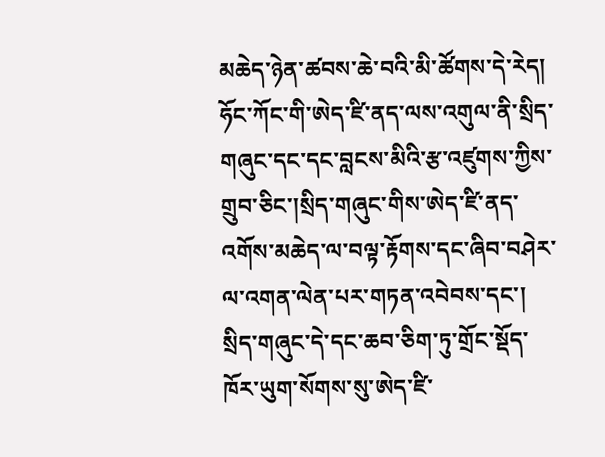མཆེད་ཉེན་ཚབས་ཆེ་བའི་མི་ཚོགས་དེ་རེད།
ཧོང་ཀོང་གི་ཨེད་ཛི་ནད་ལས་འགུལ་ནི་སྲིད་གཞུང་དང་དང་བླངས་མིའི་རྩ་འཛུགས་ཀྱིས་གྲུབ་ཅིང་།སྲིད་གཞུང་གིས་ཨེད་ཛི་ནད་འགོས་མཆེད་ལ་བལྟ་རྟོགས་དང་ཞིབ་བཤེར་ལ་འགན་ལེན་པར་གཏན་འབེབས་དང་། སྲིད་གཞུང་དེ་དང་ཆབ་ཅིག་ཏུ་གྲོང་སྡོད་ཁོར་ཡུག་སོགས་སུ་ཨེད་ཛི་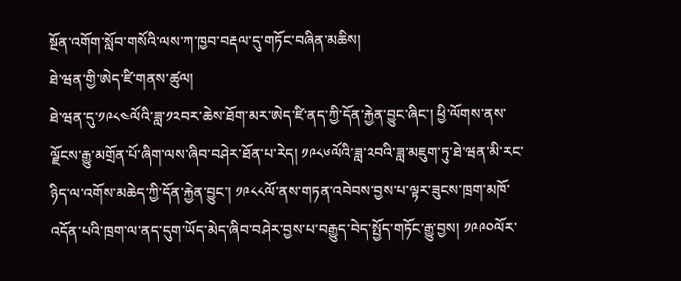སྔོན་འགོག་སློབ་གསོའི་ལས་ཀ་ཁྱབ་བརྡལ་དུ་གཏོང་བཞིན་མཆིས།
ཐེ་ཝན་གྱི་ཨེད་ཛི་གནས་ཚུལ།
ཐེ་ཝན་དུ་༡༩༨༤ལོའི་ཟླ་༡༢བར་ཆེས་ཐོག་མར་ཨེད་ཛི་ནད་ཀྱི་དོན་རྐྱེན་བྱུང་ཞིང་། ཕྱི་ལོགས་ནས་ལྗོངས་རྒྱུ་མགྲོན་པོ་ཞིག་ལས་ཞིབ་བཤེར་ཐོན་པ་རེད། ༡༩༨༦ལོའི་ཟླ་༢བའི་ཟླ་མཇུག་ཏུ་ཐེ་ཝན་མི་རང་ཉིད་ལ་འགོས་མཆེད་ཀྱི་དོན་རྐྱེན་བྱུང་། ༡༩༨༨ལོ་ནས་གཏན་འབེབས་བྱས་པ་ལྟར་ཟུངས་ཁྲག་མཁོ་འདོན་པའི་ཁྲག་ལ་ནད་དུག་ཡོད་མེད་ཞིབ་བཤེར་བྱས་པ་བརྒྱུད་བེད་སྤྱོད་གཏོང་རྒྱུ་བྱས། ༡༩༩༠ལོར་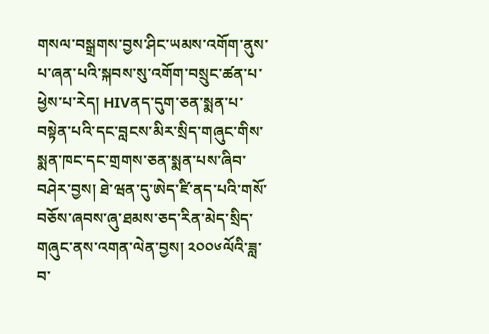གསལ་བསྒྲགས་བྱས་ཤིང་ཡམས་འགོག་ནུས་པ་ཞན་པའི་སྐབས་སུ་འགོག་བསྲུང་ཚན་པ་ཕྱེས་པ་རེད། HIVནད་དུག་ཅན་སྨན་པ་བསྟེན་པའི་དང་བླངས་མིར་སྲིད་གཞུང་གིས་སྨན་ཁང་དང་གྲགས་ཅན་སྨན་པས་ཞིབ་བཤེར་བྱས། ཐེ་ཝན་དུ་ཨེད་ཛི་ནད་པའི་གསོ་བཅོས་ཞབས་ཞུ་ཐམས་ཅད་རིན་མེད་སྲིད་གཞུང་ནས་འགན་ལེན་བྱས། ༢༠༠༦ལོའི་ཟླ་བ་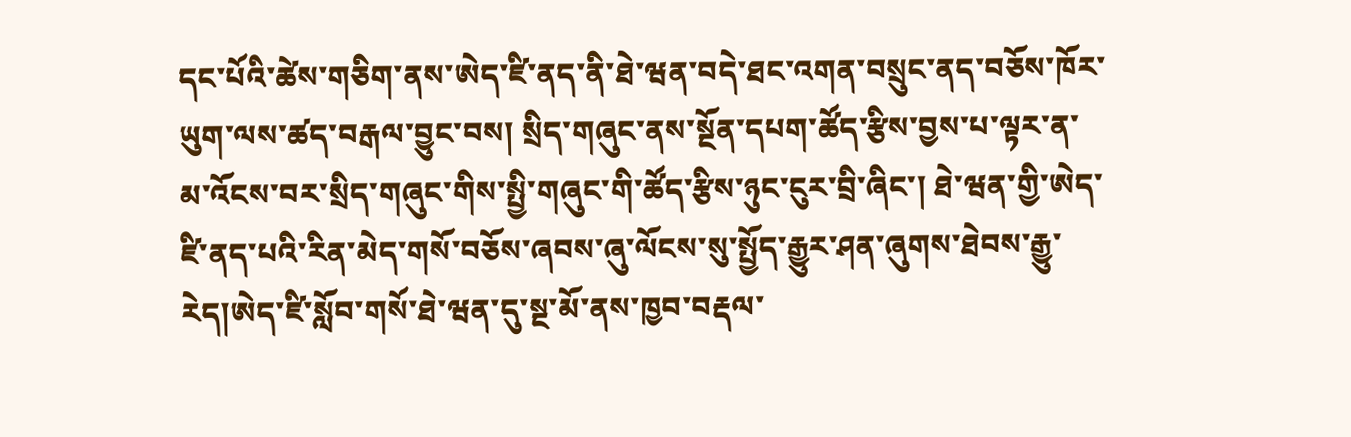དང་པོའི་ཚེས་གཅིག་ནས་ཨེད་ཛི་ནད་ནི་ཐེ་ཝན་བདེ་ཐང་འགན་བསྲུང་ནད་བཅོས་ཁོར་ཡུག་ལས་ཚད་བརྒལ་བྱུང་བས། སྲིད་གཞུང་ནས་སྔོན་དཔག་ཚོད་རྩིས་བྱས་པ་ལྟར་ན་མ་འོངས་བར་སྲིད་གཞུང་གིས་སྤྱི་གཞུང་གི་ཚོད་རྩིས་ཉུང་ངུར་བྲི་ཞིང་། ཐེ་ཝན་གྱི་ཨེད་ཛི་ནད་པའི་རིན་མེད་གསོ་བཅོས་ཞབས་ཞུ་ལོངས་སུ་སྤྱོད་རྒྱུར་ཤན་ཞུགས་ཐེབས་རྒྱུ་རེད།ཨེད་ཛི་སློབ་གསོ་ཐེ་ཝན་དུ་སྔ་མོ་ནས་ཁྱབ་བརྡལ་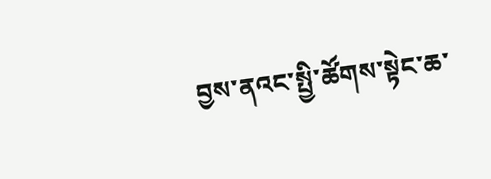བྱས་ནའང་སྤྱི་ཚོགས་སྟེང་ཆ་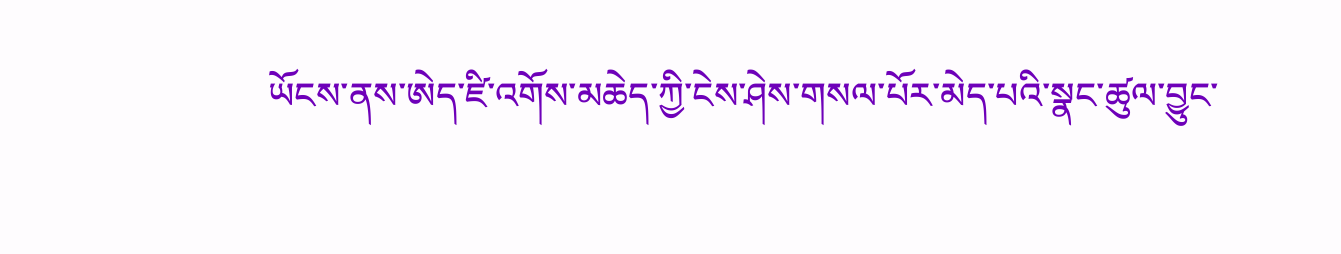ཡོངས་ནས་ཨེད་ཛི་འགོས་མཆེད་ཀྱི་ངེས་ཤེས་གསལ་པོར་མེད་པའི་སྣང་ཚུལ་བྱུང་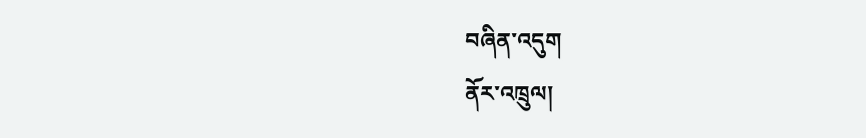བཞིན་འདུག
ནོར་འཁྲུལ།